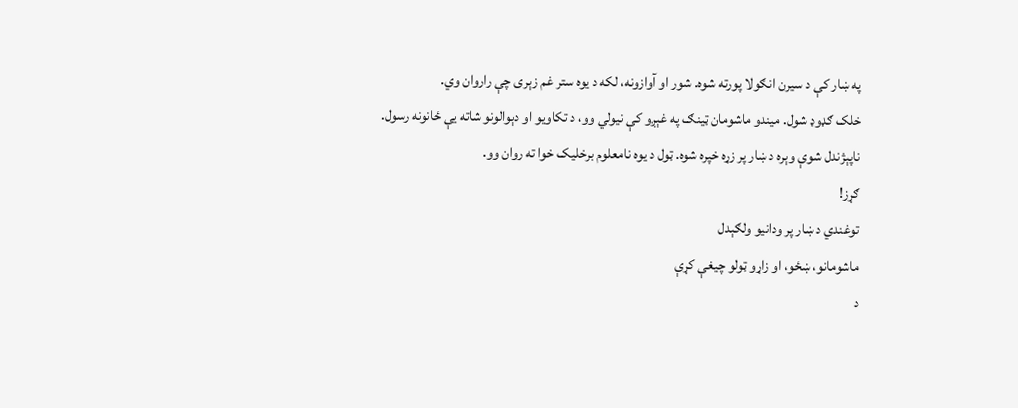په ښار کې د سیرن انګولا پورته شوه. شور او آوازونه، لکه د یوه ستر غم زېری چې راروان وي.
خلک ګډوډ شول. میندو ماشومان ټینګ په غېږو کې نیولي وو، د تکاویو او دېوالونو شاته یې ځانونه رسول.
ناپېژندل شوې وېره د ښار پر زړه خپره شوه. ټول د یوه نامعلوم برخلیک خوا ته روان وو.
ګړز!
توغندي د ښار پر ودانیو ولګېدل
ماشومانو، ښځو، او زاړو ټولو چیغې کړې
د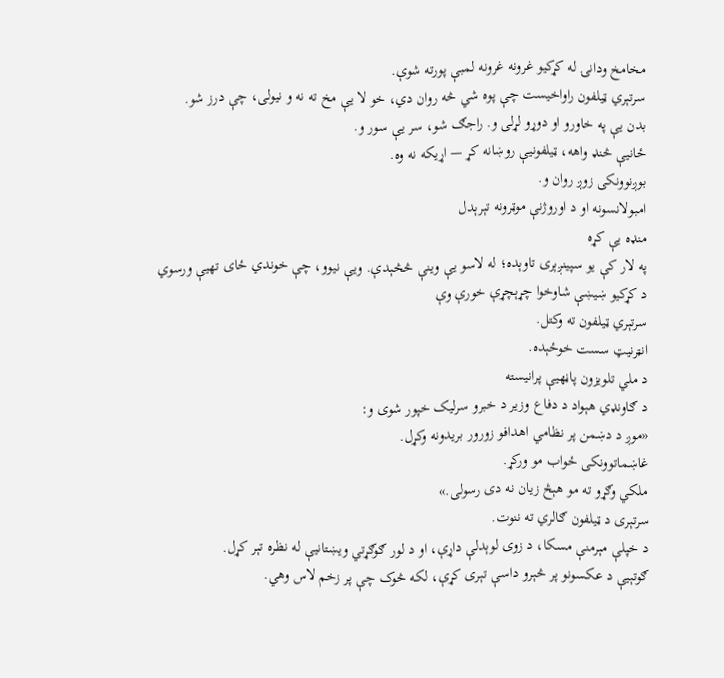مخامخ ودانۍ له کړکیو غرونه غرونه لمبې پورته شوې.
سرتېري ټیلفون راواخیست چې پوه شي څه روان دي، خو لا یې مخ ته نه و نیولی، چې درز شو.
بدن یې په خاورو او دوړو لړلی و. راجګ شو، سر یې سور و.
ځانیې څنډ واهه، ټیلفونیې روښانه کړ — اړیکه نه وه.
بوږنوونکی زوږ روان و.
امبولانسونه او د اوروژنې موټرونه تېرېدل
منډه یې کړه
په لار کې یو سپینږېری تاوېده؛ له لاسو یې وینې څڅېدې. ویې نیوو، چې خوندي ځای تهیې ورسوي
د کړکیو ښیښې شاوخوا چړېچړې خورې وې
سرتېري ټیلفون ته وکتل.
انټرنیټ سست خوځېده.
د ملي تلویزون پاڼهیې پرانیسته
د ګاونډي هېواد د دفاع وزیر د خبرو سرلیک خپور شوی و:
«موږ د دښمن پر نظامي اهدافو زورور بریدونه وکړل.
غاښماتوونکی ځواب مو ورکړ.
ملکي وګړو ته مو هېڅ زیان نه دی رسولی.»
سرتېری د ټیلفون ګالري ته ننوت.
د خپلې مېرمنې مسکا، د زوی لوېدلې داړې، او د لور ګوګړتي ویښتانیې له نظره تېر کړل.
ګوتېیې د عکسونو پر څېرو داسې تېری کړې، لکه څوک چې پر زخم لاس وهي.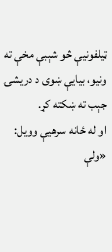ټیلفونیې څو شېبې مخې ته ونیو، بیایې ښوی د دریشۍ جېب ته ښکته کړ.
او له ځانه سرهیې وویل:
«ولې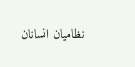نظامیان انسانان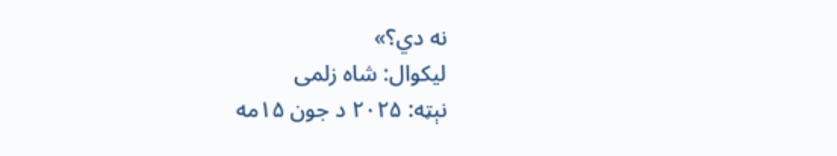نه دي؟»
لیکوال: شاه زلمی
نېټه: ۲۰۲۵ د جون ۱۵مه